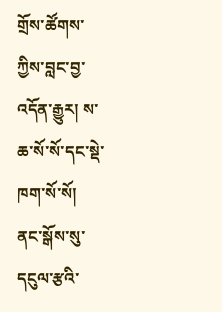གྲོས་ཚོགས་ཀྱིས་བླང་བྱ་འདོན་རྒྱུར། ས་ཆ་སོ་སོ་དང་སྡེ་ཁག་སོ་སོ། ནང་སྒོས་སུ་དངུལ་རྩའི་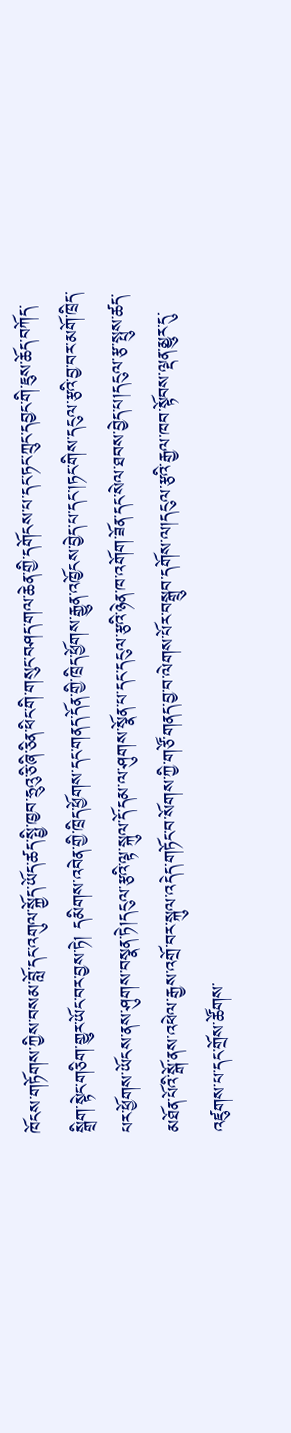ཁོངས་གཏོགས་ཀྱིས་བསམ་བློ་དང་འགུལ་སྐྱོད་ཡོད་ཚད་སྤྱི་ཁྱབ་ཧྲུའུ་ཅི་ཞི་ཅིན་ཕིང་གི་གསུང་བཤད་གལ་ཆེན་གྱི་དགོངས་པ་དང་ཏང་ཀྲུང་དབྱང་གི་ཇུས་ཆོད་བཀོད་སྒྲིག་སྟེང་གཅིག་གྱུར་ཡོང་བར་བྱས་ཏེ། དམིགས་འབེན་གྱི་ཁྲིད་ཕྱོགས་དང་གནད་དོན་གྱི་ཁྲིད་ཕྱོགས་རྒྱུན་འཁྱོངས་བྱེད་པ་དང་།ཏང་གིས་དངུལ་རྩའི་བྱ་བར་མགོ་ཁྲིད་པར་ཕྱོགས་ཡོངས་ནས་ཤུགས་བསྣན་ཏེ།དངུལ་རྩའི་ལྟ་སྐུལ་དོ་དམ་ལ་ཤུགས་སྣོན་པ་དང་དངུལ་རྩའི་ཉེན་ཁ་འགོག་ཟོན་དང་སེལ་ཐབས་བྱེད་པ།དངུལ་རྩ་སྤུས་ཚད་མཐོན་པོའི་སྒོ་ནས་འཕེལ་རྒྱས་འགྲོ་བར་སྐུལ་འདེད་གཏོང་བ་སོགས་ཀྱི་གཙོ་གནད་བྱ་བ་ལེགས་པོར་བསྒྲུབ་དགོས་ལ།དངུལ་རྩའི་རྒྱལ་ཁབ་སྟོབས་ལྡན་མྱུར་དུ་འཛུགས་པ་དང་གྲོས་ཚོགས་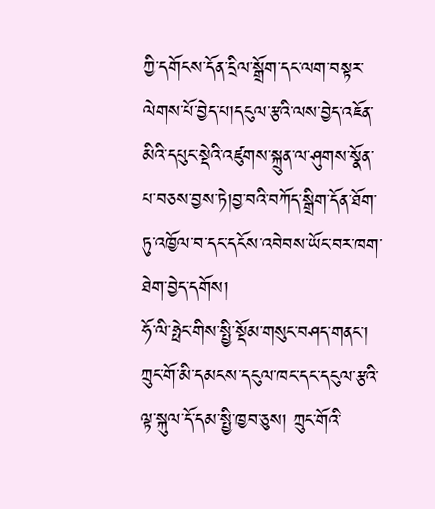ཀྱི་དགོངས་དོན་དྲིལ་སྒྲོག་དང་ལག་བསྟར་ལེགས་པོ་བྱེད་པ།དངུལ་རྩའི་ལས་བྱེད་འཇོན་མིའི་དཔུང་སྡེའི་འཛུགས་སྐྲུན་ལ་ཤུགས་སྣོན་པ་བཅས་བྱས་ཏེ།བྱ་བའི་བཀོད་སྒྲིག་དོན་ཐོག་ཏུ་འཁྱོལ་བ་དང་དངོས་འབེབས་ཡོང་བར་ཁག་ཐེག་བྱེད་དགོས།
ཧོ་ལི་ཧྥེང་གིས་སྤྱི་སྡོམ་གསུང་བཤད་གནང་། ཀྲུང་གོ་མི་དམངས་དངུལ་ཁང་དང་དངུལ་རྩའི་ལྟ་སྐུལ་དོ་དམ་སྤྱི་ཁྱབ་ཅུས། ཀྲུང་གོའི་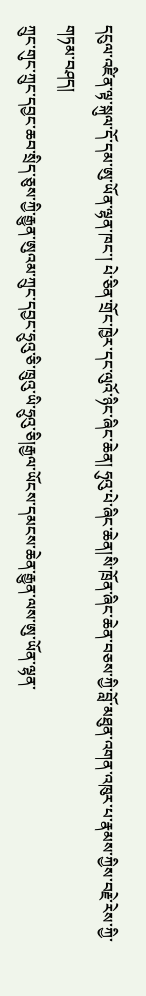དངུལ་འཛིན་ལྟ་སྐུལ་དོ་དམ་ཨུ་ཡོན་ལྷན་ཁང་། པེ་ཅིན་གྲོང་ཁྱེར་དང་ལུའོ་ཉིང་ཞིང་ཆེན། ཧུའུ་པེ་ཞིང་ཆེན།སི་ཁྲོན་ཞིང་ཆེན་བཅས་ཀྱི་བློ་མཐུན་འགན་འཁུར་པ་རྣམས་ཀྱིས་བརྗེ་རེས་ཀྱི་གཏམ་བཤད།
ཀྲུང་གུང་ཀྲུང་དབྱང་ཆབ་སྲིད་ཅུས་ཀྱི་རྒྱུན་ཨུའམ་ཀྲུང་དབྱང་ཧྲུའུ་ཅི་ཁྲུའུ་ཡི་ཧྲུའུ་ཅི།རྒྱལ་ཡོངས་དམངས་ཆེན་རྒྱུན་ལས་ཨུ་ཡོན་ལྷན་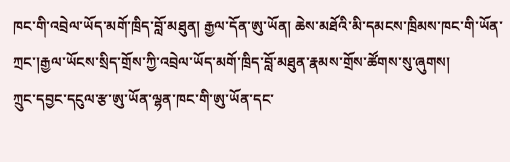ཁང་གི་འབྲེལ་ཡོད་མགོ་ཁྲིད་བློ་མཐུན། རྒྱལ་དོན་ཨུ་ཡོན། ཆེས་མཐོའི་མི་དམངས་ཁྲིམས་ཁང་གི་ཡོན་ཀྲང་།རྒྱལ་ཡོངས་སྲིད་གྲོས་ཀྱི་འབྲེལ་ཡོད་མགོ་ཁྲིད་བློ་མཐུན་རྣམས་གྲོས་ཚོགས་སུ་ཞུགས།
ཀྲུང་དབྱང་དངུལ་རྩ་ཨུ་ཡོན་ལྷན་ཁང་གི་ཨུ་ཡོན་དང་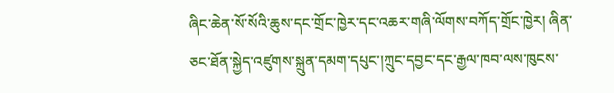ཞིང་ཆེན་སོ་སོའི་ཆུས་དང་གྲོང་ཁྱེར་དང་འཆར་གཞི་ལོགས་བཀོད་གྲོང་ཁྱེར། ཞིན་ཅང་ཐོན་སྐྱེད་འཛུགས་སྐྲུན་དམག་དཔུང་།ཀྲུང་དབྱང་དང་རྒྱལ་ཁབ་ལས་ཁུངས་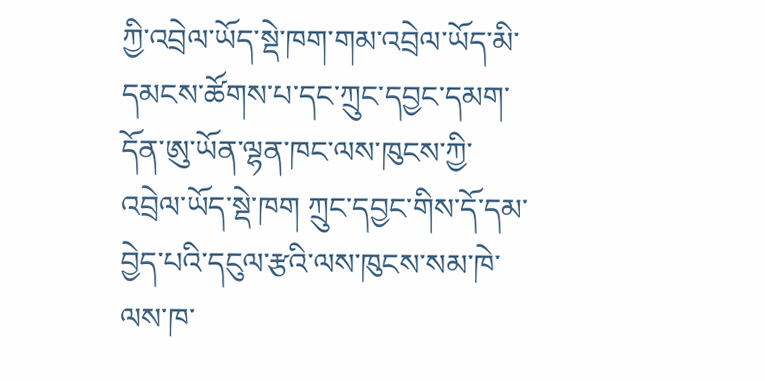ཀྱི་འབྲེལ་ཡོད་སྡེ་ཁག་གམ་འབྲེལ་ཡོད་མི་དམངས་ཚོགས་པ་དང་ཀྲུང་དབྱང་དམག་དོན་ཨུ་ཡོན་ལྷན་ཁང་ལས་ཁུངས་ཀྱི་འབྲེལ་ཡོད་སྡེ་ཁག ཀྲུང་དབྱང་གིས་དོ་དམ་བྱེད་པའི་དངུལ་རྩའི་ལས་ཁུངས་སམ་ཁེ་ལས་ཁ་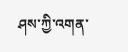ཤས་ཀྱི་འགན་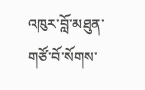འཁུར་བློ་མཐུན་གཙོ་བོ་སོགས་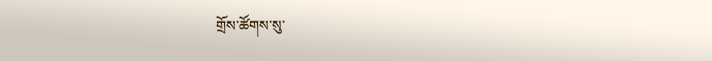གྲོས་ཚོགས་སུ་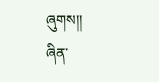ཞུགས།།
ཞིན་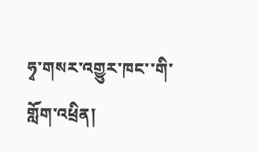ཧྭ་གསར་འགྱུར་ཁང་་གི་གློག་འཕྲིན།